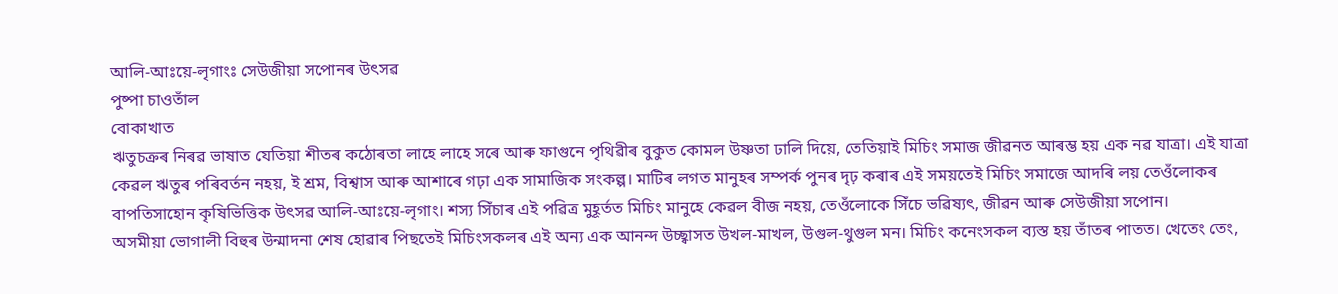আলি-আঃয়ে-লৃগাংঃ সেউজীয়া সপোনৰ উৎসৱ
পুষ্পা চাওতাঁল
বোকাখাত
ঋতুচক্ৰৰ নিৰৱ ভাষাত যেতিয়া শীতৰ কঠোৰতা লাহে লাহে সৰে আৰু ফাগুনে পৃথিৱীৰ বুকুত কোমল উষ্ণতা ঢালি দিয়ে, তেতিয়াই মিচিং সমাজ জীৱনত আৰম্ভ হয় এক নৱ যাত্ৰা। এই যাত্ৰা কেৱল ঋতুৰ পৰিবৰ্তন নহয়, ই শ্ৰম, বিশ্বাস আৰু আশাৰে গঢ়া এক সামাজিক সংকল্প। মাটিৰ লগত মানুহৰ সম্পৰ্ক পুনৰ দৃঢ় কৰাৰ এই সময়তেই মিচিং সমাজে আদৰি লয় তেওঁলোকৰ বাপতিসাহোন কৃষিভিত্তিক উৎসৱ আলি-আঃয়ে-লৃগাং। শস্য সিঁচাৰ এই পৱিত্ৰ মুহূৰ্তত মিচিং মানুহে কেৱল বীজ নহয়, তেওঁলোকে সিঁচে ভৱিষ্যৎ, জীৱন আৰু সেউজীয়া সপোন।
অসমীয়া ভোগালী বিহুৰ উন্মাদনা শেষ হোৱাৰ পিছতেই মিচিংসকলৰ এই অন্য এক আনন্দ উচ্ছ্বাসত উখল-মাখল, উগুল-থুগুল মন। মিচিং কনেংসকল ব্যস্ত হয় তাঁতৰ পাতত। খেতেং তেং,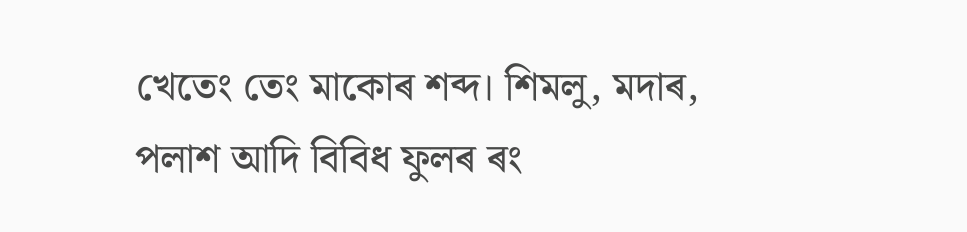খেতেং তেং মাকোৰ শব্দ। শিমলু, মদাৰ, পলাশ আদি বিবিধ ফুলৰ ৰং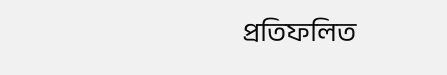প্ৰতিফলিত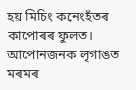হয় মিচিং কনেংহঁতৰ কাপোৰৰ ফুলত। আপোনজনক লৃগাঙত মৰমৰ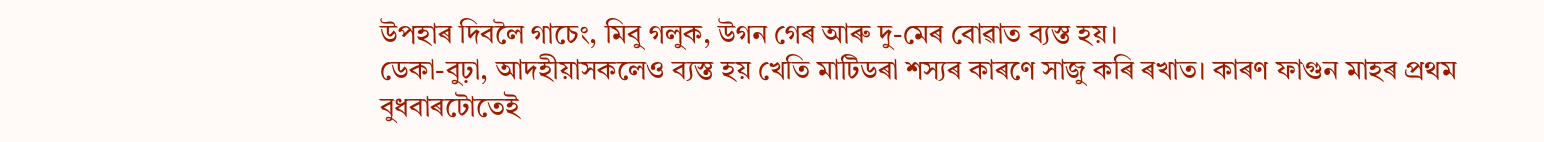উপহাৰ দিবলৈ গাচেং, মিবু গলুক, উগন গেৰ আৰু দু-মেৰ বোৱাত ব্যস্ত হয়।
ডেকা-বুঢ়া, আদহীয়াসকলেও ব্যস্ত হয় খেতি মাটিডৰা শস্যৰ কাৰণে সাজু কৰি ৰখাত। কাৰণ ফাগুন মাহৰ প্ৰথম বুধবাৰটোতেই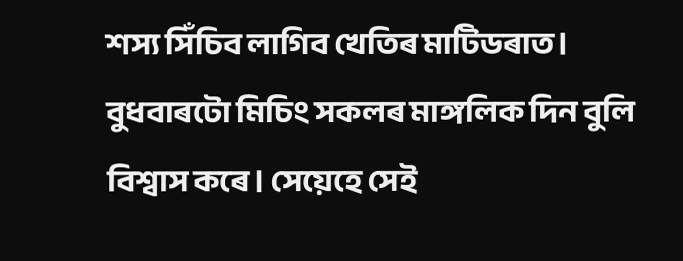শস্য সিঁচিব লাগিব খেতিৰ মাটিডৰাত। বুধবাৰটো মিচিং সকলৰ মাঙ্গলিক দিন বুলি বিশ্বাস কৰে। সেয়েহে সেই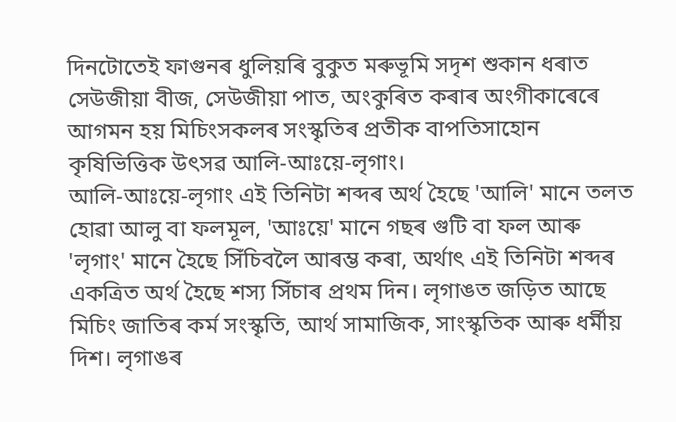দিনটোতেই ফাগুনৰ ধুলিয়ৰি বুকুত মৰুভূমি সদৃশ শুকান ধৰাত সেউজীয়া বীজ, সেউজীয়া পাত, অংকুৰিত কৰাৰ অংগীকাৰেৰে আগমন হয় মিচিংসকলৰ সংস্কৃতিৰ প্ৰতীক বাপতিসাহোন কৃষিভিত্তিক উৎসৱ আলি-আঃয়ে-লৃগাং।
আলি-আঃয়ে-লৃগাং এই তিনিটা শব্দৰ অৰ্থ হৈছে 'আলি' মানে তলত হোৱা আলু বা ফলমূল, 'আঃয়ে' মানে গছৰ গুটি বা ফল আৰু 'লৃগাং' মানে হৈছে সিঁচিবলৈ আৰম্ভ কৰা, অৰ্থাৎ এই তিনিটা শব্দৰ একত্ৰিত অৰ্থ হৈছে শস্য সিঁচাৰ প্ৰথম দিন। লৃগাঙত জড়িত আছে মিচিং জাতিৰ কৰ্ম সংস্কৃতি, আৰ্থ সামাজিক, সাংস্কৃতিক আৰু ধৰ্মীয় দিশ। লৃগাঙৰ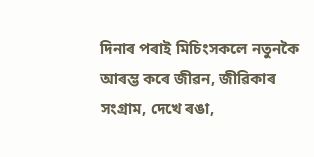দিনাৰ পৰাই মিচিংসকলে নতুনকৈ আৰম্ভ কৰে জীৱন, জীৱিকাৰ সংগ্ৰাম, দেখে ৰঙা,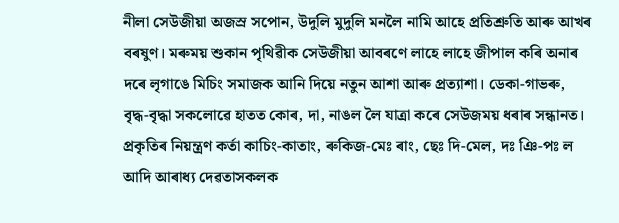নীলা সেউজীয়া অজস্ৰ সপোন, উদুলি মুদুলি মনলৈ নামি আহে প্ৰতিশ্ৰুতি আৰু আখৰ বৰষুণ। মৰুময় শুকান পৃথিৱীক সেউজীয়া আবৰণে লাহে লাহে জীপাল কৰি অনাৰ দৰে লৃগাঙে মিচিং সমাজক আনি দিয়ে নতুন আশা আৰু প্ৰত্যাশা। ডেকা-গাভৰু, বৃদ্ধ-বৃদ্ধা সকলোৱে হাতত কোৰ, দা, নাঙল লৈ যাত্ৰা কৰে সেউজময় ধৰাৰ সন্ধানত। প্ৰকৃতিৰ নিয়ন্ত্ৰণ কৰ্তা কাচিং-কাতাং, ৰুকিজ-মেঃ ৰাং, ছেঃ দি-মেল, দঃ ঞি-পঃ ল আদি আৰাধ্য দেৱতাসকলক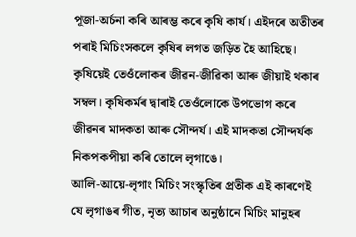পূজা-অৰ্চনা কৰি আৰম্ভ কৰে কৃষি কাৰ্য। এইদৰে অতীতৰ পৰাই মিচিংসকলে কৃষিৰ লগত জড়িত হৈ আহিছে। কৃষিয়েই তেওঁলোকৰ জীৱন-জীৱিকা আৰু জীয়াই থকাৰ সম্বল। কৃষিকৰ্মৰ দ্বাৰাই তেওঁলোকে উপভোগ কৰে জীৱনৰ মাদকতা আৰু সৌন্দৰ্য। এই মাদকতা সৌন্দৰ্যক নিকপকপীয়া কৰি তোলে লৃগাঙে।
আলি-আয়ে-লৃগাং মিচিং সংস্কৃতিৰ প্ৰতীক এই কাৰণেই যে লৃগাঙৰ গীত, নৃত্য আচাৰ অনুষ্ঠানে মিচিং মানুহৰ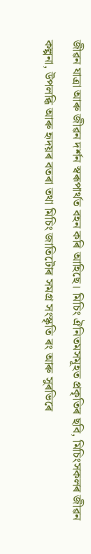জীৱন যাত্ৰা আৰু জীৱন দৰ্শন স্বৰূপাৰ্থত বহন কৰি আহিছে। মিচিং ঐনিতমসমূহত প্ৰকৃতিৰ ছবি, মিচিংসকলৰ জীৱন কল্পনা, উপলব্ধি আৰু হৃদয়ৰ বতৰা তথা মিচিং জাতিটোৰ সমগ্ৰ সংস্কৃতি ৰং আৰু সুৰভিৰে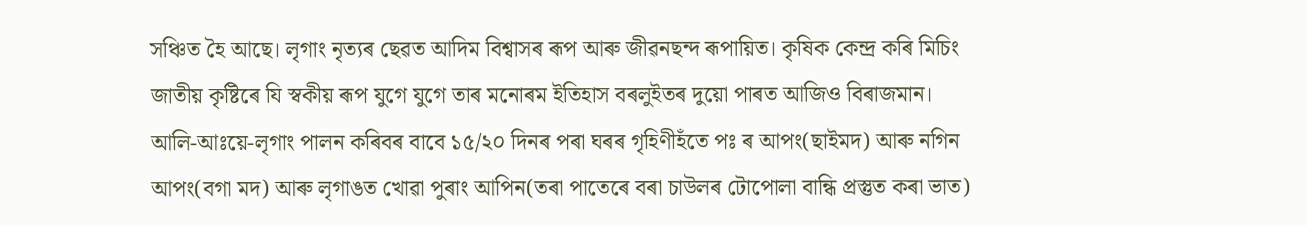সঞ্চিত হৈ আছে। লৃগাং নৃত্যৰ ছেৱত আদিম বিশ্বাসৰ ৰূপ আৰু জীৱনছন্দ ৰূপায়িত। কৃষিক কেন্দ্ৰ কৰি মিচিং জাতীয় কৃষ্টিৰে যি স্বকীয় ৰূপ যুগে যুগে তাৰ মনোৰম ইতিহাস বৰলুইতৰ দুয়ো পাৰত আজিও বিৰাজমান।
আলি-আঃয়ে-লৃগাং পালন কৰিবৰ বাবে ১৫/২০ দিনৰ পৰা ঘৰৰ গৃহিণীহঁতে পঃ ৰ আপং(ছাইমদ) আৰু নগিন আপং(বগা মদ) আৰু লৃগাঙত খোৱা পুৰাং আপিন(তৰা পাতেৰে বৰা চাউলৰ টোপোলা বান্ধি প্ৰস্তুত কৰা ভাত)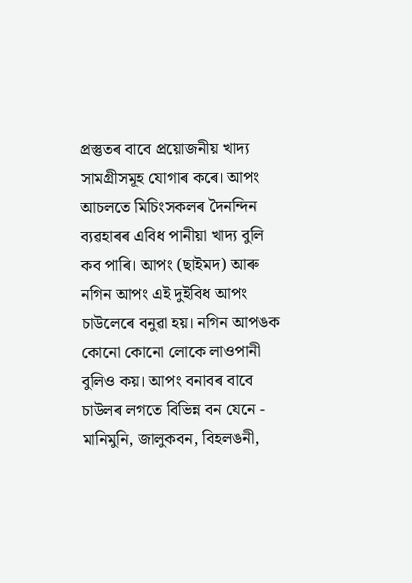প্ৰস্তুতৰ বাবে প্ৰয়োজনীয় খাদ্য সামগ্ৰীসমূহ যোগাৰ কৰে। আপং আচলতে মিচিংসকলৰ দৈনন্দিন ব্যৱহাৰৰ এবিধ পানীয়া খাদ্য বুলি কব পাৰি। আপং (ছাইমদ) আৰু নগিন আপং এই দুইবিধ আপং চাউলেৰে বনুৱা হয়। নগিন আপঙক কোনো কোনো লোকে লাওপানী বুলিও কয়। আপং বনাবৰ বাবে চাউলৰ লগতে বিভিন্ন বন যেনে - মানিমুনি, জালুকবন, বিহলঙনী,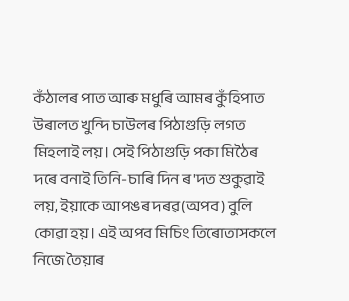কঁঠালৰ পাত আৰু মধুৰি আমৰ কুঁহিপাত উৰালত খুন্দি চাউলৰ পিঠাগুড়ি লগত মিহলাই লয়। সেই পিঠাগুড়ি পকা মিঠৈৰ দৰে বনাই তিনি-চাৰি দিন ৰ'দত শুকুৱাই লয়, ইয়াকে আপঙৰ দৰৱ(অপব) বুলি কোৱা হয়। এই অপব মিচিং তিৰোতাসকলে নিজে তৈয়াৰ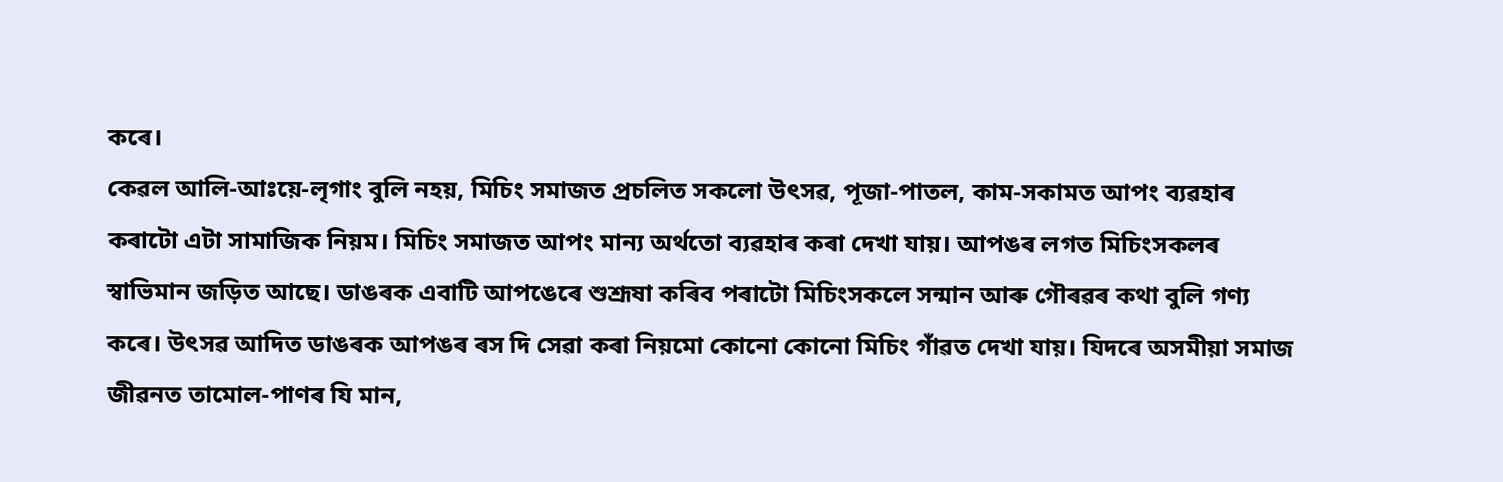কৰে।
কেৱল আলি-আঃয়ে-লৃগাং বুলি নহয়, মিচিং সমাজত প্ৰচলিত সকলো উৎসৱ, পূজা-পাতল, কাম-সকামত আপং ব্যৱহাৰ কৰাটো এটা সামাজিক নিয়ম। মিচিং সমাজত আপং মান্য অর্থতো ব্যৱহাৰ কৰা দেখা যায়। আপঙৰ লগত মিচিংসকলৰ স্বাভিমান জড়িত আছে। ডাঙৰক এবাটি আপঙেৰে শুশ্ৰূষা কৰিব পৰাটো মিচিংসকলে সন্মান আৰু গৌৰৱৰ কথা বুলি গণ্য কৰে। উৎসৱ আদিত ডাঙৰক আপঙৰ ৰস দি সেৱা কৰা নিয়মো কোনো কোনো মিচিং গাঁৱত দেখা যায়। যিদৰে অসমীয়া সমাজ জীৱনত তামোল-পাণৰ যি মান,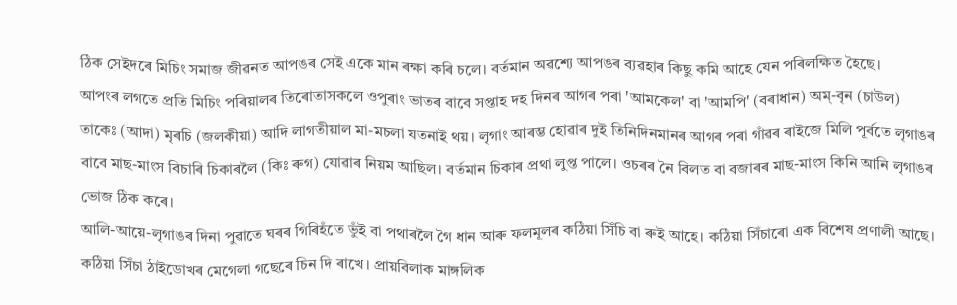ঠিক সেইদৰে মিচিং সমাজ জীৱনত আপঙৰ সেই একে মান ৰক্ষা কৰি চলে। বৰ্তমান অৱশ্যে আপঙৰ ব্যৱহাৰ কিছু কমি আহে যেন পৰিলক্ষিত হৈছে।
আপংৰ লগতে প্ৰতি মিচিং পৰিয়ালৰ তিৰোতাসকলে ওপুৰাং ভাতৰ বাবে সপ্তাহ দহ দিনৰ আগৰ পৰা 'আমকেল' বা 'আমপি' (বৰাধান) অম্-বৃন (চাউল) তাকেঃ (আদা) মৃৰচি (জলকীয়া) আদি লাগতীয়াল মা-মচলা যতনাই থয়। লৃগাং আৰম্ভ হোৱাৰ দুই তিনিদিনমানৰ আগৰ পৰা গাঁৱৰ ৰাইজে মিলি পূৰ্বতে লৃগাঙৰ বাবে মাছ-মাংস বিচাৰি চিকাৰলৈ (কিঃ ৰুগ) যোৱাৰ নিয়ম আছিল। বৰ্তমান চিকাৰ প্ৰথা লুপ্ত পালে। ওচৰৰ নৈ বিলত বা বজাৰৰ মাছ-মাংস কিনি আনি লৃগাঙৰ ভোজ ঠিক কৰে।
আলি-আয়ে-লৃগাঙৰ দিনা পুৱাতে ঘৰৰ গিৰিহঁতে ভুঁই বা পথাৰলৈ গৈ ধান আৰু ফলমূলৰ কঠিয়া সিঁচি বা ৰুই আহে। কঠিয়া সিঁচাৰো এক বিশেষ প্ৰণালী আছে। কঠিয়া সিঁচা ঠাইডোখৰ মেগেলা গছেৰে চিন দি ৰাখে। প্ৰায়বিলাক মাঙ্গলিক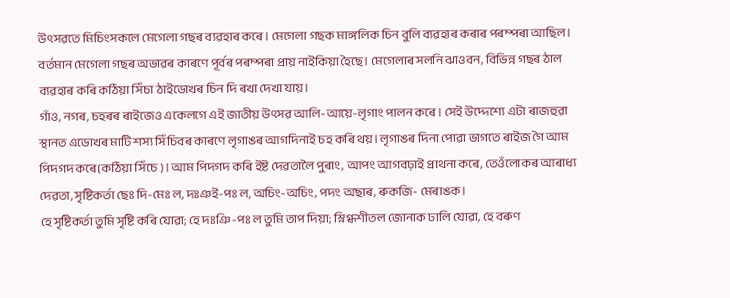উৎসৱতে মিচিংসকলে মেগেলা গছৰ ব্যৱহাৰ কৰে। মেগেলা গছক মাঙ্গলিক চিন বুলি ব্যৱহাৰ কৰাৰ পৰম্পৰা আছিল। বৰ্তমান মেগেলা গছৰ অভাৱৰ কাৰণে পূৰ্বৰ পৰম্পৰা প্ৰায় নাইকিয়া হৈছে। মেগেলাৰ সলনি ঝাওবন, বিভিন্ন গছৰ ঠাল ব্যৱহাৰ কৰি কঠিয়া সিঁচা ঠাইডোখৰ চিন দি ৰখা দেখা যায়।
গাঁও, নগৰ, চহৰৰ ৰাইজেও একেলগে এই জাতীয় উৎসৱ আলি-আয়ে-লৃগাং পালন কৰে। সেই উদ্দেশ্যে এটা ৰাজহুৱা স্থানত এডোখৰ মাটি শস্য সিঁচিবৰ কাৰণে লৃগাঙৰ আগদিনাই চহ কৰি থয়। লৃগাঙৰ দিনা পোৱা ভাগতে ৰাইজ গৈ আম পিদগদ কৰে(কঠিয়া সিঁচে)। আম পিদগদ কৰি ইষ্ট দেৱতালৈ পুৰাং, আপং আগবঢ়াই প্ৰাথনা কৰে, তেওঁলোকৰ আৰাধ্য দেৱতা, সৃষ্টিকৰ্তা ছেঃ দি-মেঃ ল, দঃঞই-পঃ ল, অচিং-অচিং, পদং অছাৰ, ৰুকজি- মেৰাঙক।
হে সৃষ্টিকৰ্তা তুমি সৃষ্টি কৰি যোৱা; হে দঃঞি-পঃ ল তুমি তাপ দিয়া; স্নিগ্ধশীতল জোনাক ঢালি যোৱা, হে বৰুণ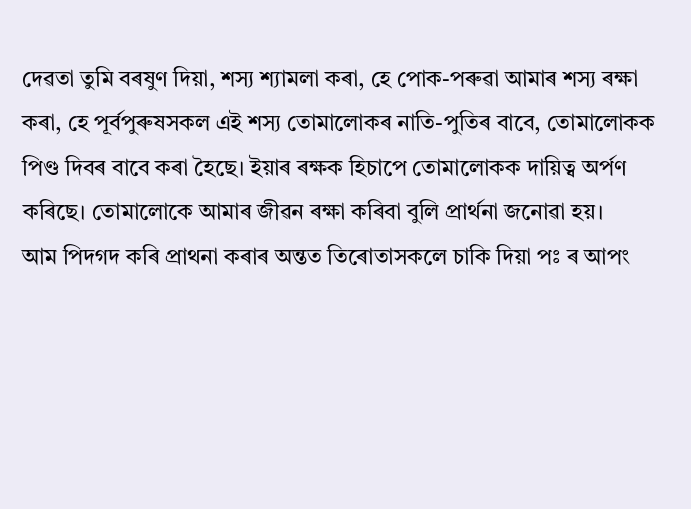দেৱতা তুমি বৰষুণ দিয়া, শস্য শ্যামলা কৰা, হে পোক-পৰুৱা আমাৰ শস্য ৰক্ষা কৰা, হে পূৰ্বপুৰুষসকল এই শস্য তোমালোকৰ নাতি-পুতিৰ বাবে, তোমালোকক পিণ্ড দিবৰ বাবে কৰা হৈছে। ইয়াৰ ৰক্ষক হিচাপে তোমালোকক দায়িত্ব অৰ্পণ কৰিছে। তোমালোকে আমাৰ জীৱন ৰক্ষা কৰিবা বুলি প্ৰাৰ্থনা জনোৱা হয়।
আম পিদগদ কৰি প্ৰাথনা কৰাৰ অন্তত তিৰোতাসকলে চাকি দিয়া পঃ ৰ আপং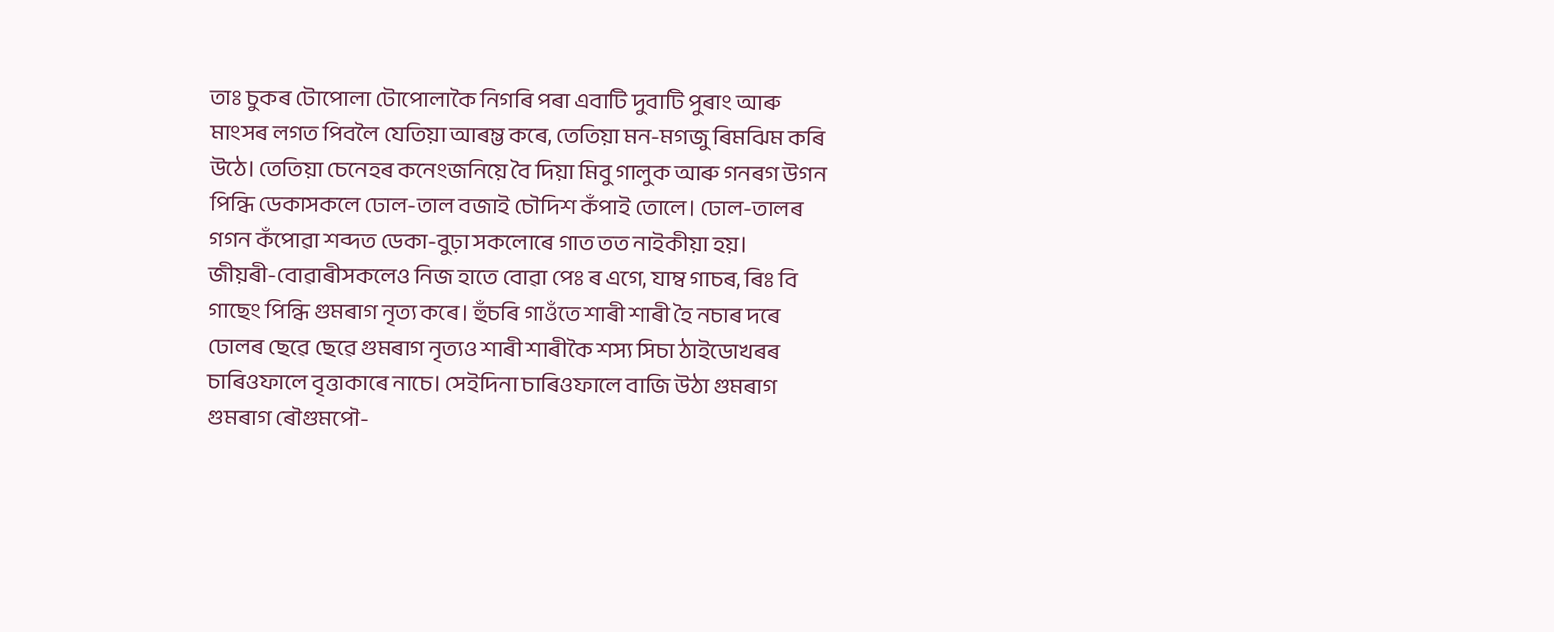তাঃ চুকৰ টোপোলা টোপোলাকৈ নিগৰি পৰা এবাটি দুবাটি পুৰাং আৰু মাংসৰ লগত পিবলৈ যেতিয়া আৰম্ভ কৰে, তেতিয়া মন-মগজু ৰিমঝিম কৰি উঠে। তেতিয়া চেনেহৰ কনেংজনিয়ে বৈ দিয়া মিবু গালুক আৰু গনৰগ উগন পিন্ধি ডেকাসকলে ঢোল-তাল বজাই চৌদিশ কঁপাই তোলে। ঢোল-তালৰ গগন কঁপোৱা শব্দত ডেকা-বুঢ়া সকলোৰে গাত তত নাইকীয়া হয়।
জীয়ৰী-বোৱাৰীসকলেও নিজ হাতে বোৱা পেঃ ৰ এগে, যাম্ব গাচৰ, ৰিঃ বি গাছেং পিন্ধি গুমৰাগ নৃত্য কৰে। হুঁচৰি গাওঁতে শাৰী শাৰী হৈ নচাৰ দৰে ঢোলৰ ছেৱে ছেৱে গুমৰাগ নৃত্যও শাৰী শাৰীকৈ শস্য সিচা ঠাইডোখৰৰ চাৰিওফালে বৃত্তাকাৰে নাচে। সেইদিনা চাৰিওফালে বাজি উঠা গুমৰাগ গুমৰাগ ৰৌগুমপৌ-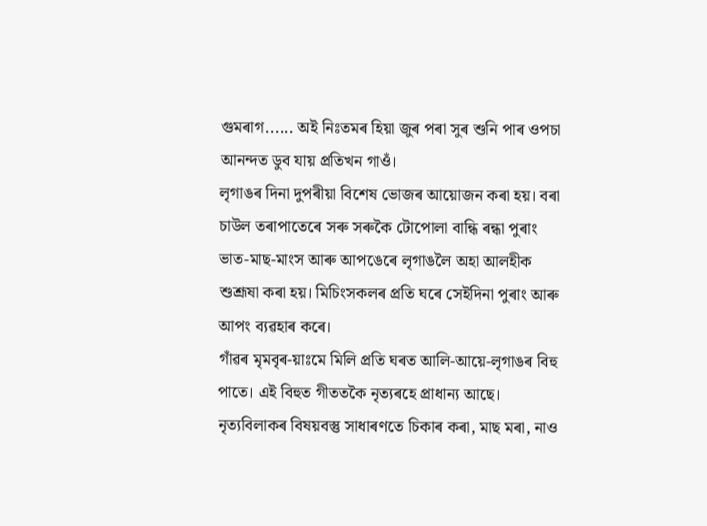গুমৰাগ...... অই নিঃতমৰ হিয়া জুৰ পৰা সুৰ শুনি পাৰ ওপচা আনন্দত ডুব যায় প্ৰতিখন গাওঁ।
লৃগাঙৰ দিনা দুপৰীয়া বিশেষ ভোজৰ আয়োজন কৰা হয়। বৰা চাউল তৰাপাতেৰে সৰু সৰুকৈ টোপোলা বান্ধি ৰন্ধা পুৰাং ভাত-মাছ-মাংস আৰু আপঙেৰে লৃগাঙলৈ অহা আলহীক শুশ্ৰূষা কৰা হয়। মিচিংসকলৰ প্ৰতি ঘৰে সেইদিনা পুৰাং আৰু আপং ব্যৱহাৰ কৰে।
গাঁৱৰ মৃমবৃৰ-য়াঃমে মিলি প্ৰতি ঘৰত আলি-আয়ে-লৃগাঙৰ বিহু পাতে। এই বিহুত গীততকৈ নৃত্যৰহে প্ৰাধান্য আছে। নৃত্যবিলাকৰ বিষয়বস্তু সাধাৰণতে চিকাৰ কৰা, মাছ মৰা, নাও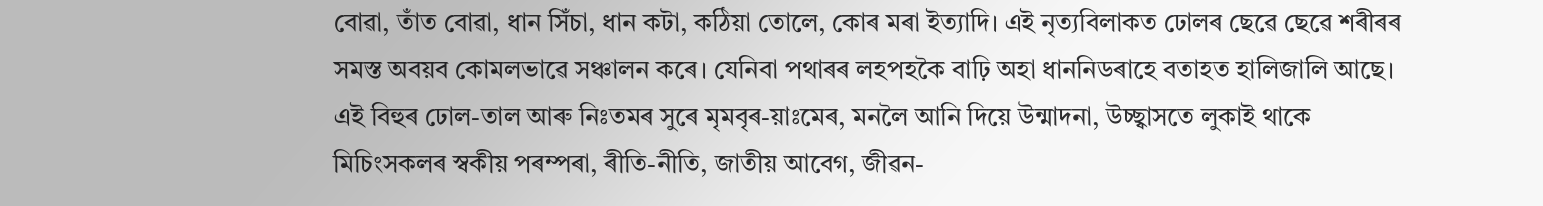বোৱা, তাঁত বোৱা, ধান সিঁচা, ধান কটা, কঠিয়া তোলে, কোৰ মৰা ইত্যাদি। এই নৃত্যবিলাকত ঢোলৰ ছেৱে ছেৱে শৰীৰৰ সমস্ত অবয়ব কোমলভাৱে সঞ্চালন কৰে। যেনিবা পথাৰৰ লহপহকৈ বাঢ়ি অহা ধাননিডৰাহে বতাহত হালিজালি আছে। এই বিহুৰ ঢোল-তাল আৰু নিঃতমৰ সুৰে মৃমবৃৰ-য়াঃমেৰ, মনলৈ আনি দিয়ে উন্মাদনা, উচ্ছ্বাসতে লুকাই থাকে মিচিংসকলৰ স্বকীয় পৰম্পৰা, ৰীতি-নীতি, জাতীয় আবেগ, জীৱন-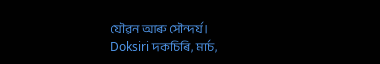যৌৱন আৰু সৌন্দৰ্য।
Doksiri দকচিৰি, মাৰ্চ,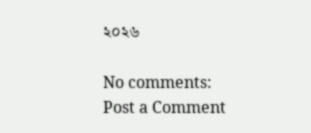২০২৬

No comments:
Post a Comment